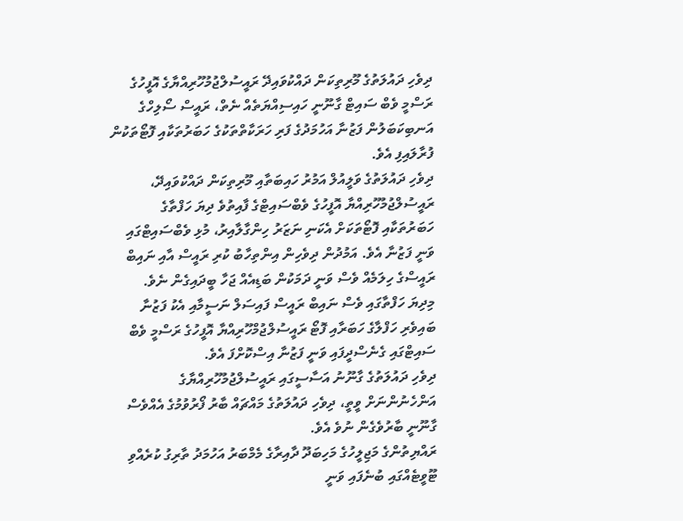ދިވެހި ދައުލަތުގެ މޫރިތިކަން ދައްކުވައިދޭ ރައީސުލްޖުމުހޫރިއްޔާގެ އޮފީހުގެ ރަސްމީ ވެބް ސައިޓް ގާނޫނީ ހައިސިއްޔަތެއް ނެތް، ރައީސް ސޯލިހްގެ އަނބިކަބަލުން ފަޒުނާ އަހުމަދުގެ ފަރި ހަރަކާތްތަކުގެ ހަބަރުތަކާއި ފޮޓޯތަކުން ފުރާލައިފި އެވެ.
ދިވެހި ދައުލަތުގެ ވަލީއުލް އަމުރު ހައިބަތާއި މޫރިތިކަން ދައްކުވައިދޭ، ރައީސުލްޖުމުހޫރިއްޔާ އޮފީހުގެ ވެބްސައިޓްގެ ފާއިތުވެ ދިޔަ ހަފްތާގެ ހަބަރުތަކާއި ފޮޓޯތަކަށް އެކަނި ނަޒަރު ހިންގާލާއިރު، މުޅި ވެބްސައިޓްގައި ވަނީ ފަޒުނާ އެވެ. އަމުދުން ދިވެހިން އިންތިހާބު ކުރި ރައީސް އާއި ނައިބް ރައީސްގެ ހިލަމެއް ވެސް ވަނީ ދަމަކުން ބަޑިއެއް ޖަހާ ބީދައިގެން ނެވެ.
މިދިޔަ ހަފްތާގައި ވެސް ނައިބް ރައީސް ފައިސަލް ނަސީމާއި އެކު ފަޒުނާ ބައިވެރި ހަފްލާގެ ހަބަރާއި ފޮޓޯ ރައީސުލްޖުމްހޫރިއްޔާ އޮފީހުގެ ރަސްމީ ވެބް ސައިޓްގައި ގެނެސްދީފައި ވަނީ ފަޒުނާ އިސްކޮށްފަ އެވެ.
ދިވެހި ދައުލަތުގެ ގާނޫނު އަސާސީގައި ރައީސުލްޖުމުހޫރިއްޔާގެ އަންހެނުންނަށް ވީތީ، ދިވެހި ދައުލަތުގެ މައްޗައް ބާރު ފޯރުވުމުގެ އެއްވެސް ގާނޫނީ ބާރުވެގެން ނުވެ އެވެ.
ރައްޔިތުންގެ މަޖިލީހުގެ މަހިބަދޫ ދާއިރާގެ މެމްބަރު އަހުމަދު ތާރިގު ކުރެއްވި ޓޫވީޓެއްގައި ބުނެފައި ވަނީ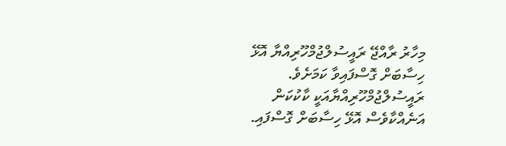މިހާރު ރާއްޖޭ ރައީސުލްޖުމްހޫރިއްޔާ އޮޅޭ ހިސާބަށް ގޮސްފައިވާ ކަމަށެވެ.
ރައީސުލްޖުމްހޫރިއްޔާއަކީ ކާކުކަން އަނެއްކާވެސް އޮޅޭ ހިސާބަށް ގޮސްފައި.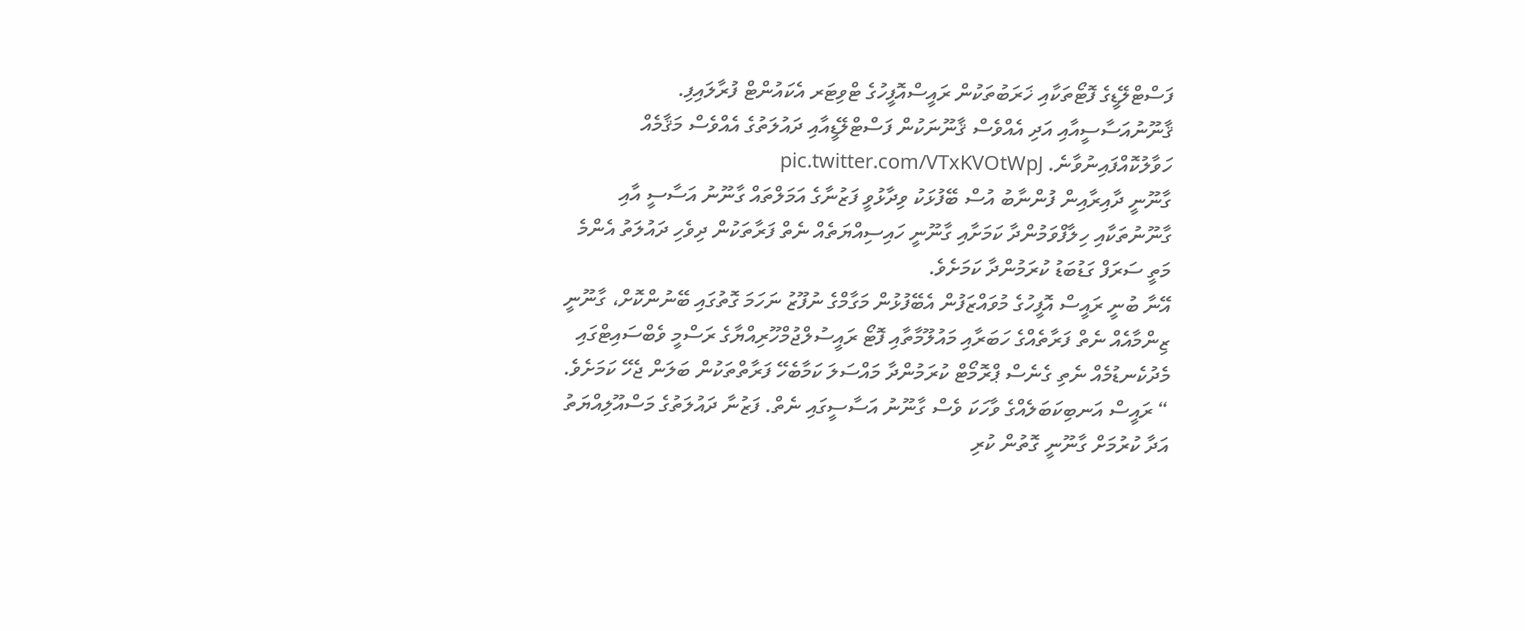ފަސްޓްލޭޑީގެ ފޮޓޯތަކާއި ޚަރަބުތަކުން ރައީސްއޮފީހުގެ ޓްވިޓަރ އެކައުންޓް ފުރާލައިފި. ޤާނޫނުއަސާސީއާއި އަދި އެއްވެސް ޤާނޫނަކުން ފަސްޓްލޭޑީއާއި ދައުލަތުގެ އެއްވެސް މަޤާމެއް ހަވާލުކޮއްފައިނުވާނެ. pic.twitter.com/VTxKVOtWpJ
ގާނޫނީ ދާއިރާއިން ފުންނާބު އުސް ބޭފުޅަކު ވިދާޅުވީ ފަޒުނާގެ އަމަލްތައް ގާނޫނު އަސާސީ އާއި ގާނޫނުތަކާއި ހިލާފްވަމުންދާ ކަމަށާއި ގާނޫނީ ހައިސިއްޔަތެއް ނެތް ފަރާތަކުން ދިވެހި ދައުލަތު އެންމެ މަތީ ސަރަފް ގަޑުބަޑު ކުރަމުންދާ ކަމަށެވެ.
އޭނާ ބުނީ ރައީސް އޮފީހުގެ މުވައްޒަފުން އެބޭފުޅުން މަގާމްގެ ނުފޫޒު ނަހަމަ ގޮތުގައި ބޭނުންކޮށް، ގާނޫނީ ޒިންމާއެއް ނެތް ފަރާތެއްގެ ހަބަރާއި މައުލޫމާތާއި ފޮޓޯ ރައީސުލްޖުމްހޫރިއްޔާގެ ރަސްމީ ވެބްސައިޓްގައި މެދުކެނޑުމެއް ނެތި ގެނެސް ޕްރޮމޯޓް ކުރަމުންދާ މައްސަލަ ކަމާބެހޭ ފަރާތްތަކުން ބަލަން ޖެހޭ ކަމަށެވެ.
“ ރައީސް އަނބިކަބަލެއްގެ ވާހަކަ ވެސް ގާނޫނު އަސާސީގައި ނެތް. ފަޒުނާ ދައުލަތުގެ މަސްއޫލިއްޔަތު އަދާ ކުރުމަށް ގާނޫނީ ގޮތުން ކުރި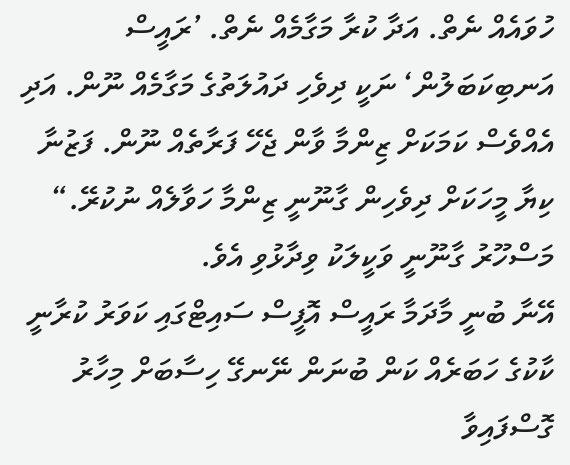ހުވައެއް ނެތް. އަދާ ކުރާ މަގާމެއް ނެތް. ’ރައީސް އަނބިކަބަލުން‘ ނަކީ ދިވެހި ދައުލަތުގެ މަގާމެއް ނޫން. އަދި އެއްވެސް ކަމަކަށް ޒިންމާ ވާން ޖެހޭ ފަރާތެއް ނޫން. ފަޒުނާ ކިޔާ މީހަކަށް ދިވެހިން ގާނޫނީ ޒިންމާ ހަވާލެއް ނުކުރޭ.“ މަސްހޫރު ގާނޫނީ ވަކީލަކު ވިދާޅުވި އެވެ.
އޭނާ ބުނީ މާދަމާ ރައީސް އޮފީސް ސައިޓްގައި ކަވަރު ކުރާނީ ކާކުގެ ހަބަރެއް ކަން ބުނަން ނޭނގޭ ހިސާބަށް މިހާރު ގޮސްފައިވާ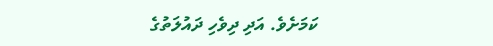ކަމަށެވެ. އަދި ދިވެހި ދައުލަތުގެ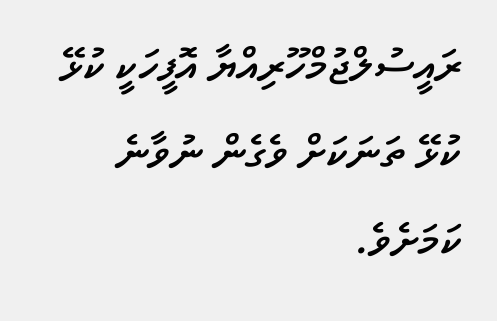ރައީސުލްޖުމްހޫރިއްޔާ އޮފީހަކީ ކުޅޭ ކުޅޭ ތަނަކަށް ވެގެން ނުވާނެ ކަމަށެވެ.